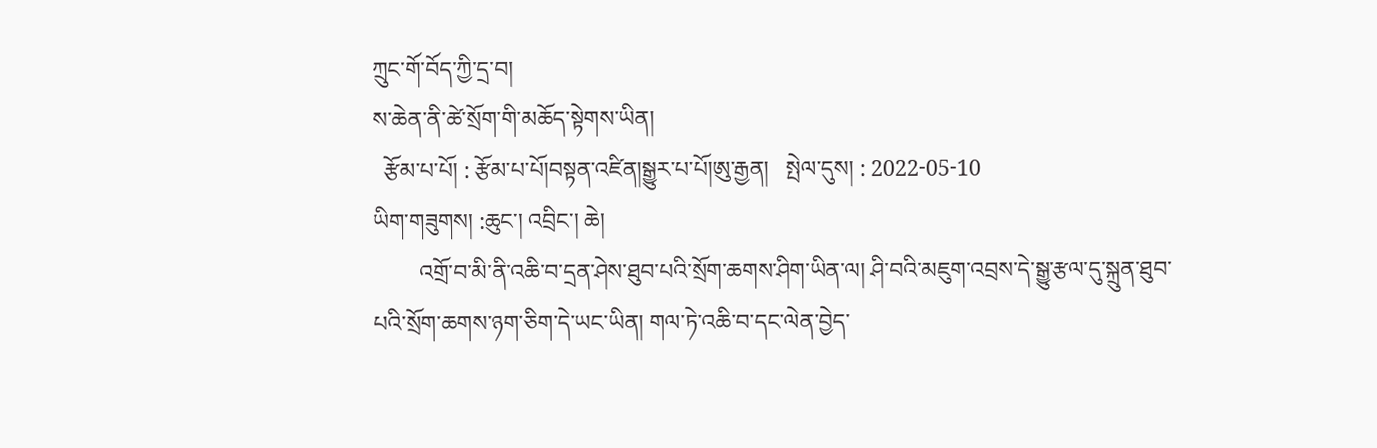ཀྲུང་གོ་བོད་ཀྱི་དྲ་བ།
ས་ཆེན་ནི་ཚེ་སྲོག་གི་མཆོད་སྟེགས་ཡིན།
  རྩོམ་པ་པོ། : རྩོམ་པ་པོ།བསྟན་འཛིན།སྒྱུར་པ་པོ།ཨུ་རྒྱན།   སྤེལ་དུས། : 2022-05-10
ཡིག་གཟུགས། :ཆུང་། འབྲིང་། ཆེ།
        འགྲོ་བ་མི་ནི་འཆི་བ་དྲན་ཤེས་ཐུབ་པའི་སྲོག་ཆགས་ཤིག་ཡིན་ལ། ཤི་བའི་མཇུག་འབྲས་དེ་སྒྱུ་རྩལ་དུ་སྐྲུན་ཐུབ་པའི་སྲོག་ཆགས་ཉག་ཅིག་དེ་ཡང་ཡིན། གལ་ཏེ་འཆི་བ་དང་ལེན་བྱེད་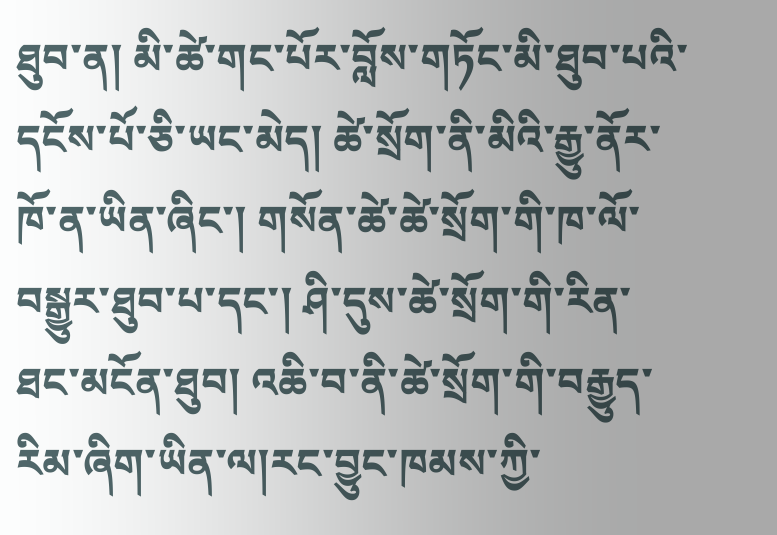ཐུབ་ན། མི་ཚེ་གང་པོར་བློས་གཏོང་མི་ཐུབ་པའི་དངོས་པོ་ཅི་ཡང་མེད། ཚེ་སྲོག་ནི་མིའི་རྒྱུ་ནོར་ཁོ་ན་ཡིན་ཞིང་། གསོན་ཚེ་ཚེ་སྲོག་གི་ཁ་ལོ་བསྒྱུར་ཐུབ་པ་དང་། ཤི་དུས་ཚེ་སྲོག་གི་རིན་ཐང་མངོན་ཐུབ། འཆི་བ་ནི་ཚེ་སྲོག་གི་བརྒྱུད་རིམ་ཞིག་ཡིན་ལ།རང་བྱུང་ཁམས་ཀྱི་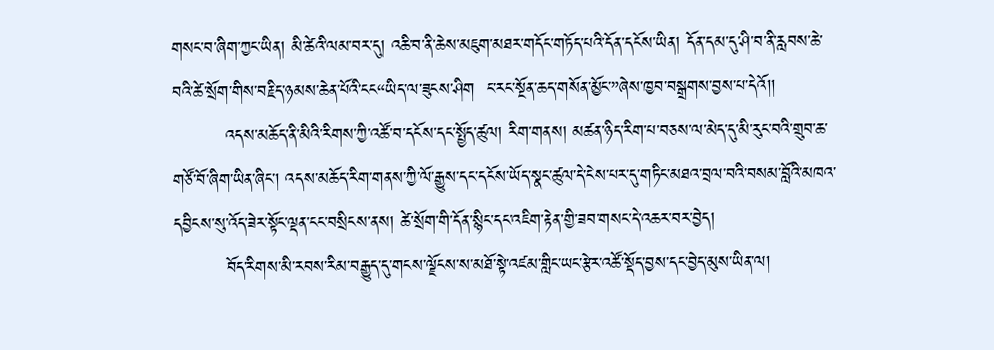གསང་བ་ཞིག་ཀྱང་ཡིན། མི་ཚེའི་ལམ་བར་དུ། འཆི་བ་ནི་ཆེས་མཇུག་མཐར་གདོང་གཏོད་པའི་དོན་དངོས་ཡིན། དོན་དམ་དུ་ཤི་བ་ནི་རླབས་ཆེ་བའི་ཚེ་སྲོག་གིས་བརྗིད་ཉམས་ཆེན་པོའི་ངང“ཡིད་ལ་ཟུངས་ཤིག  ང་རང་སྔོན་ཆད་གསོན་མྱོང་”ཞེས་ཁྱབ་བསྒྲགས་བྱས་པ་དེའོ།།
         འདས་མཆོད་ནི་མིའི་རིགས་ཀྱི་འཚོ་བ་དངོས་དང་སྤྱོད་ཚུལ། རིག་གནས། མཚན་ཉིད་རིག་པ་བཅས་ལ་མེད་དུ་མི་རུང་བའི་གྲུབ་ཆ་གཙོ་བོ་ཞིག་ཡིན་ཞིང་། འདས་མཆོད་རིག་གནས་ཀྱི་ལོ་རྒྱུས་དང་དངོས་ཡོད་སྣང་ཚུལ་དེ་ངེས་པར་དུ་གཏིང་མཐའ་བྲལ་བའི་བསམ་བློའི་མཁའ་དབྱིངས་སུ་འོད་ཟེར་སྟོང་ལྡན་ངང་བསྲིངས་ནས། ཚེ་སྲོག་གི་དོན་སྙིང་དང་འཇིག་རྟེན་གྱི་ཟབ་གསང་དེ་འཆར་བར་བྱེད།
         བོད་རིགས་མི་རབས་རིམ་བརྒྱུད་དུ་གངས་ལྗོངས་ས་མཐོ་སྟེ་འཛམ་གླིང་ཡང་རྩེར་འཚོ་སྡོད་བྱས་དང་བྱེད་མུས་ཡིན་ལ།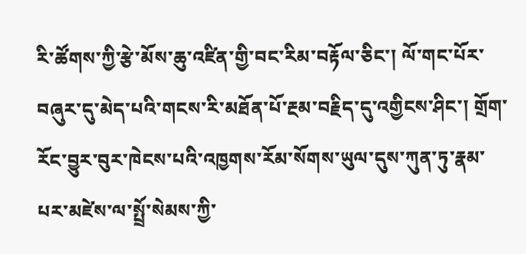རི་ཚོགས་ཀྱི་རྩེ་མོས་ཆུ་འཛིན་གྱི་བང་རིམ་བརྟོལ་ཅིང་། ལོ་གང་པོར་བཞུར་དུ་མེད་པའི་གངས་རི་མཐོན་པོ་རྔམ་བརྗིད་དུ་འགྱིངས་ཤིང་། གྲོག་རོང་བྱུར་བུར་ཁེངས་པའི་འཁྱགས་རོམ་སོགས་ཡུལ་དུས་ཀུན་ཏུ་རྣམ་པར་མཛེས་ལ་སྤྲོ་སེམས་ཀྱི་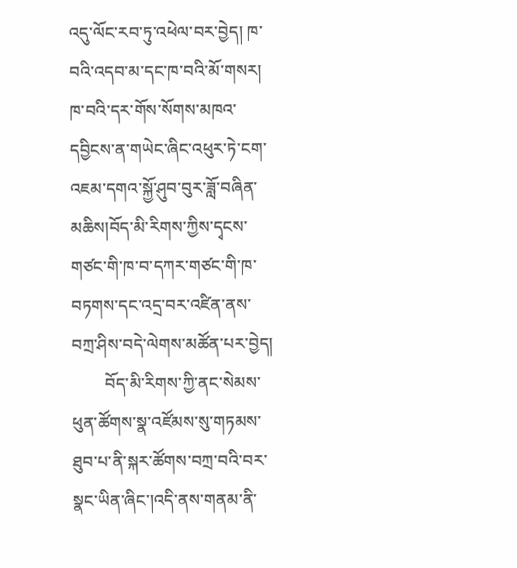འདུ་ལོང་རབ་ཏུ་འཕེལ་བར་བྱེད། ཁ་བའི་འདབ་མ་དང་ཁ་བའི་མོ་གསར། ཁ་བའི་དར་གོས་སོགས་མཁའ་དབྱིངས་ན་གཡེང་ཞིང་འཕུར་ཏེ་ངག་འཇམ་དགའ་སྐྱོ་ཤུབ་བུར་ཟློ་བཞིན་མཆིས།བོད་མི་རིགས་ཀྱིས་དྭངས་གཙང་གི་ཁ་བ་དཀར་གཙང་གི་ཁ་བཏགས་དང་འདྲ་བར་འཛིན་ནས་བཀྲ་ཤིས་བདེ་ལེགས་མཚོན་པར་བྱེད།
        བོད་མི་རིགས་ཀྱི་ནང་སེམས་ཕུན་ཚོགས་སྣ་འཛོམས་སུ་གཏམས་ཐུབ་པ་ནི་སྐར་ཚོགས་བཀྲ་བའི་བར་སྣང་ཡིན་ཞིང་།འདི་ནས་གནམ་ནི་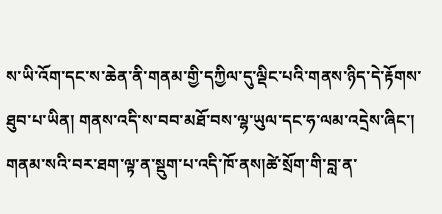ས་ཡི་འོག་དང་ས་ཆེན་ནི་གནམ་གྱི་དཀྱིལ་དུ་ལྡིང་པའི་གནས་ཉིད་དེ་རྟོགས་ཐུབ་པ་ཡིན། གནས་འདི་ས་བབ་མཐོ་བས་ལྷ་ཡུལ་དང་ཧ་ལམ་འདྲེས་ཞིང་། གནམ་སའི་བར་ཐག་ལྟ་ན་སྡུག་པ་འདི་ཁོ་ནས།ཚེ་སྲོག་གི་བླ་ན་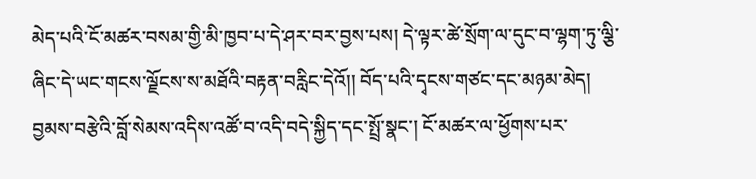མེད་པའི་ངོ་མཚར་བསམ་གྱི་མི་ཁྱབ་པ་དེ་ཤར་བར་བྱས་པས། དེ་ལྟར་ཚེ་སྲོག་ལ་དུང་བ་ལྷག་ཏུ་ལྕི་ཞིང་དེ་ཡང་གངས་ལྗོངས་ས་མཐོའི་བརྟན་བརླིང་དེའོ།། བོད་པའི་དྭངས་གཙང་དང་མཉམ་མེད། བྱམས་བརྩེའི་བློ་སེམས་འདིས་འཚོ་བ་འདི་བདེ་སྐྱིད་དང་སྤྲོ་སྣང་། ངོ་མཚར་ལ་ཕྱོགས་པར་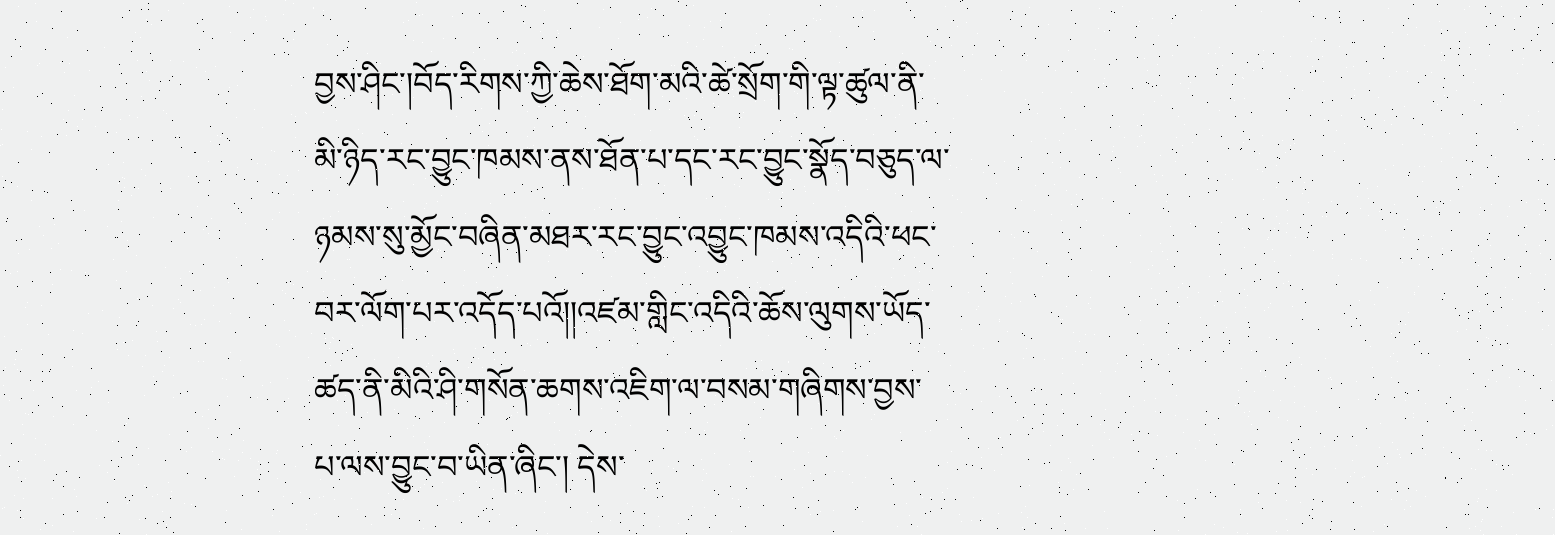བྱས་ཤིང་།བོད་རིགས་ཀྱི་ཆེས་ཐོག་མའི་ཚེ་སྲོག་གི་ལྟ་ཚུལ་ནི་མི་ཉིད་རང་བྱུང་ཁམས་ནས་ཐོན་པ་དང་རང་བྱུང་སྣོད་བཅུད་ལ་ཉམས་སུ་མྱོང་བཞིན་མཐར་རང་བྱུང་འབྱུང་ཁམས་འདིའི་ཕང་བར་ལོག་པར་འདོད་པའོ།།འཛམ་གླིང་འདིའི་ཆོས་ལུགས་ཡོད་ཚད་ནི་མིའི་ཤི་གསོན་ཆགས་འཇིག་ལ་བསམ་གཞིགས་བྱས་པ་ལས་བྱུང་བ་ཡིན་ཞིང་། དེས་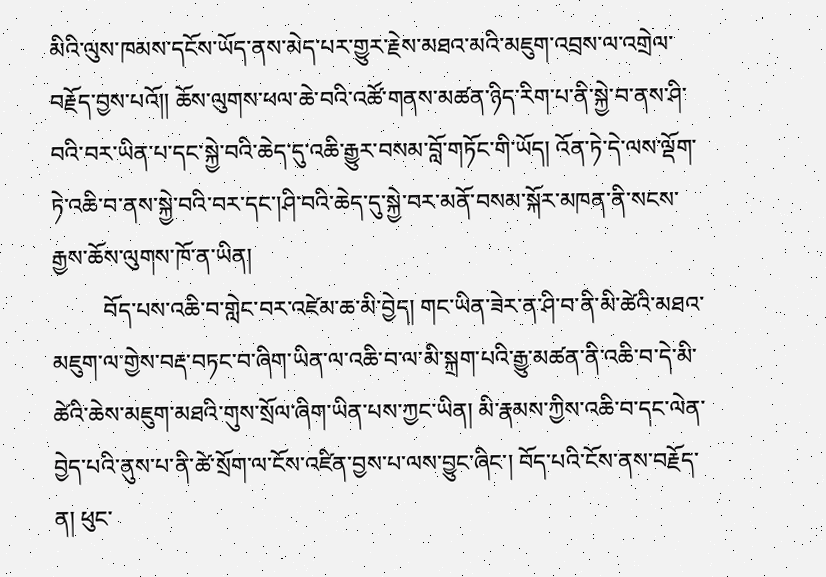མིའི་ལུས་ཁམས་དངོས་ཡོད་ནས་མེད་པར་གྱུར་རྗེས་མཐའ་མའི་མཇུག་འབྲས་ལ་འགྲེལ་བརྗོད་བྱས་པའོ།། ཆོས་ལུགས་ཕལ་ཆེ་བའི་འཚོ་གནས་མཚན་ཉིད་རིག་པ་ནི་སྐྱེ་བ་ནས་ཤི་བའི་བར་ཡིན་པ་དང་སྐྱེ་བའི་ཆེད་དུ་འཆི་རྒྱུར་བསམ་བློ་གཏོང་གི་ཡོད། འོན་ཏེ་དེ་ལས་ལྡོག་ཏེ་འཆི་བ་ནས་སྐྱེ་བའི་བར་དང་།ཤི་བའི་ཆེད་དུ་སྐྱེ་བར་མནོ་བསམ་སྐོར་མཁན་ནི་སངས་རྒྱས་ཆོས་ལུགས་ཁོ་ན་ཡིན།
         བོད་པས་འཆི་བ་གླེང་བར་འཛེམ་ཆ་མི་བྱེད། གང་ཡིན་ཟེར་ན་ཤི་བ་ནི་མི་ཚེའི་མཐའ་མཇུག་ལ་གྱེས་བརྡ་བཏང་བ་ཞིག་ཡིན་ལ་འཆི་བ་ལ་མི་སྐྲག་པའི་རྒྱུ་མཚན་ནི་འཆི་བ་དེ་མི་ཚེའི་ཆེས་མཇུག་མཐའི་གུས་སྲོལ་ཞིག་ཡིན་པས་ཀྱང་ཡིན། མི་རྣམས་ཀྱིས་འཆི་བ་དང་ལེན་བྱེད་པའི་ནུས་པ་ནི་ཚེ་སྲོག་ལ་ངོས་འཛིན་བྱས་པ་ལས་བྱུང་ཞིང་། བོད་པའི་ངོས་ནས་བརྗོད་ན། ཕུང་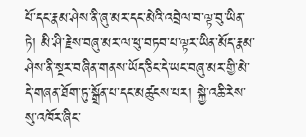པོ་དང་རྣམ་ཤེས་ནི་ཞུ་མར་དང་མེའི་འབྲེལ་བ་ལྟ་བུ་ཡིན་ཏེ། མི་ཤི་རྗེས་བཞུ་མར་ལ་ཕུ་བཏབ་པ་ལྟར་ཡིན་མོད་རྣམ་ཤེས་ནི་སྔར་བཞིན་གནས་ཡོད་ཅིང་དེ་ཡང་བཞུ་མར་གྱི་མེ་དེ་གཞན་ཐོག་ཏུ་སྒྲོན་པ་དང་མཚུངས་པར། སྐྱེ་འཆི་རེས་སུ་འཁོར་ཞིང་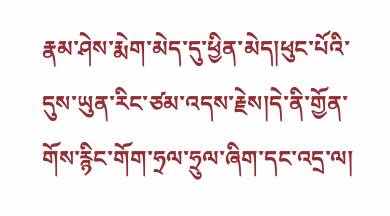རྣམ་ཤེས་རྨེག་མེད་དུ་ཕྱིན་མེད།ཕུང་པོའི་དུས་ཡུན་རིང་ཙམ་འདས་རྗེས།དེ་ནི་གྱོན་གོས་རྙིང་གོག་ཧྲལ་ཧྲུལ་ཞིག་དང་འདྲ་ལ།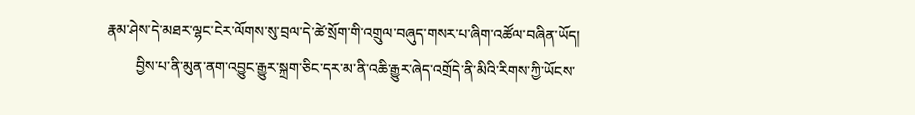རྣམ་ཤེས་དེ་མཐར་ལྷང་ངེར་ལོགས་སུ་བྲལ་དེ་ཚེ་སྲོག་གི་འགྲུལ་བཞུད་གསར་པ་ཞིག་འཚོལ་བཞིན་ཡོད།
        བྱིས་པ་ནི་མུན་ནག་འབྱུང་རྒྱུར་སྐྲག་ཅིང་དར་མ་ནི་འཆི་རྒྱུར་ཞེད་འགྲོདེ་ནི་མིའི་རིགས་ཀྱི་ཡོངས་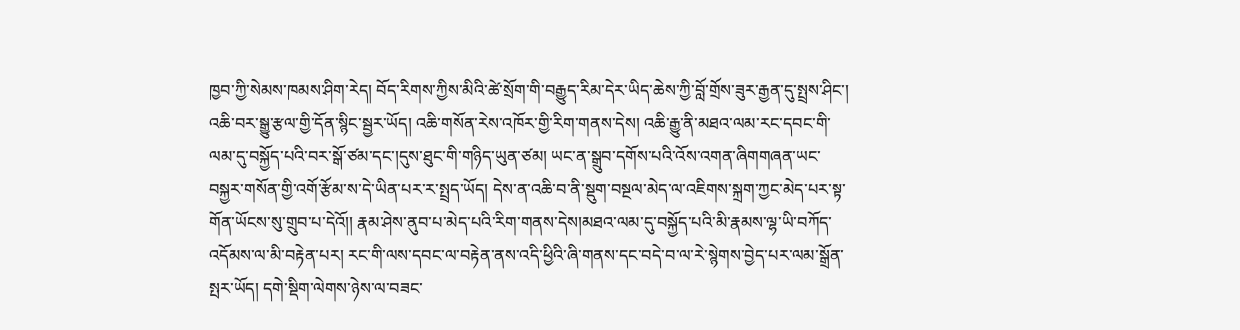ཁྱབ་ཀྱི་སེམས་ཁམས་ཤིག་རེད། བོད་རིགས་ཀྱིས་མིའི་ཚེ་སྲོག་གི་བརྒྱུད་རིམ་དེར་ཡིད་ཆེས་ཀྱི་བློ་གྲོས་ཟུར་རྒྱན་དུ་སྤྲས་ཤིང་། འཆི་བར་སྒྱུ་རྩལ་གྱི་དོན་སྙིང་སྦྱར་ཡོད། འཆི་གསོན་རེས་འཁོར་གྱི་རིག་གནས་དེས། འཆི་རྒྱུ་ནི་མཐའ་ལམ་རང་དབང་གི་ལམ་དུ་བསྐྱོད་པའི་བར་སྒོ་ཙམ་དང་།དུས་ཐུང་གི་གཉིད་ཡུན་ཙམ། ཡང་ན་སྒྲུབ་དགོས་པའི་འོས་འགན་ཞིགགཞན་ཡང་བསྐྱར་གསོན་གྱི་འགོ་རྩོམ་ས་དེ་ཡིན་པར་ར་སྤྲད་ཡོད། དེས་ན་འཆི་བ་ནི་སྡུག་བསྔལ་མེད་ལ་འཇིགས་སྐྲག་ཀྱང་མེད་པར་སྟ་གོན་ཡོངས་སུ་གྲུབ་པ་དེའོ།། རྣམ་ཤེས་ནུབ་པ་མེད་པའི་རིག་གནས་དེས།མཐའ་ལམ་དུ་བསྐྱོད་པའི་མི་རྣམས་ལྷ་ཡི་བཀོད་འདོམས་ལ་མི་བརྟེན་པར། རང་གི་ལས་དབང་ལ་བརྟེན་ནས་འདི་ཕྱིའི་ཞི་གནས་དང་བདེ་བ་ལ་རེ་སྙེགས་བྱེད་པར་ལམ་སྒྲོན་སྤར་ཡོད། དགེ་སྡིག་ལེགས་ཉེས་ལ་བཟང་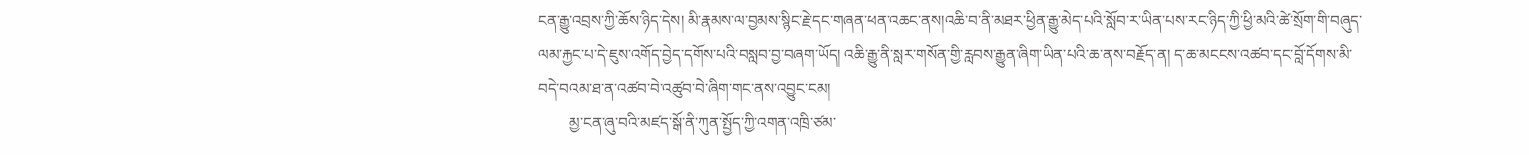ངན་རྒྱུ་འབྲས་ཀྱི་ཆོས་ཉིད་དེས། མི་རྣམས་ལ་བྱམས་སྙིང་རྗེ་དང་གཞན་ཕན་འཆང་ནས།འཆི་བ་ནི་མཐར་ཕྱིན་རྒྱུ་མེད་པའི་སློབ་ར་ཡིན་པས་རང་ཉིད་ཀྱི་ཕྱི་མའི་ཚེ་སྲོག་གི་བཞུད་ལམ་རྐྱང་པ་དེ་ཇུས་འགོད་བྱེད་དགོས་པའི་བསླབ་བྱ་བཞག་ཡོད། འཆི་རྒྱུ་ནི་སླར་གསོན་གྱི་རླབས་རྒྱུན་ཞིག་ཡིན་པའི་ཆ་ནས་བརྗོད་ན། ད་ཆ་མངངས་འཚབ་དང་བློ་དོགས་མི་བདེ་བའམ་ཐ་ན་འཚབ་བེ་འཚུབ་བེ་ཞིག་གང་ནས་འབྱུང་ངམ།
        མྱ་ངན་ཞུ་བའི་མཛད་སྒོ་ནི་ཀུན་སྤྱོད་ཀྱི་འགན་འཁྲི་ཙམ་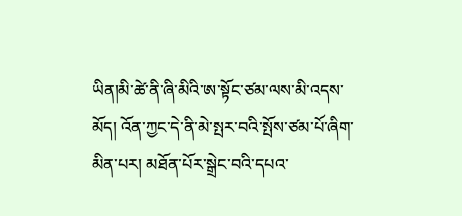ཡིན།མི་ཚེ་ནི་ཞི་མིའི་ཨ་སྟོང་ཙམ་ལས་མི་འདས་མོད། འོན་ཀྱང་དེ་ནི་མེ་སྤར་བའི་སྤོས་ཙམ་པོ་ཞིག་མིན་པར། མཐོན་པོར་སྒྲེང་བའི་དཔའ་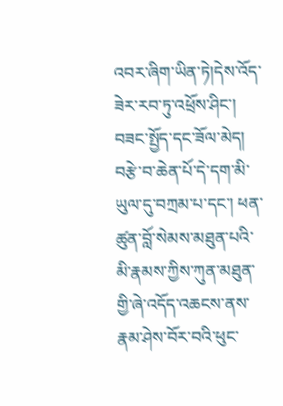འབར་ཞིག་ཡིན་ཏེ།དེས་འོད་ཟེར་རབ་ཏུ་འཕྲོས་ཤིང་། བཟང་སྤྱོད་དང་ཟོལ་མེད། བརྩེ་བ་ཆེན་པོ་དེ་དག་མི་ཡུལ་དུ་བཀྲམ་པ་དང་། ཕན་ཚུན་བློ་སེམས་མཐུན་པའི་མི་རྣམས་ཀྱིས་ཀུན་མཐུན་གྱི་ཞེ་འདོད་འཆངས་ནས་རྣམ་ཤེས་བོར་བའི་ཕུང་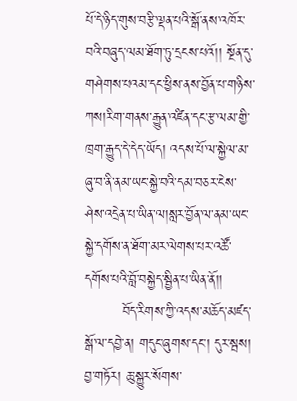པོ་དེ་ཉིད་གུས་བརྩི་ལྡན་པའི་སྒོ་ནས་འཁོར་བའི་བཞུད་ལམ་ཐོག་ཏུ་དྲངས་པའོ།། སྔོན་དུ་གཤེགས་པའམ་དང་ཕྱིས་ནས་བྱོན་པ་གཉིས་ཀས།རིག་གནས་རྒྱུན་འཛིན་དང་རྩ་ལམ་གྱི་ཁྲག་རྒྱུད་དེ་དེད་ཡོད། འདས་པོ་ལ་སྐྱེལ་མ་ཞུ་བ་ནི་ནམ་ཡང་སྐྱེ་བའི་དམ་བཅར་ངེས་ཤེས་འདྲེན་པ་ཡིན་ལ།སླར་བྱོན་ལ་ནམ་ཡང་སྐྱེ་དགོས་ན་ཐོག་མར་ལེགས་པར་འཚོ་དགོས་པའི་བློ་བསྐྱེད་སྦྱིན་པ་ཡིན་ནོ།།
        བོད་རིགས་ཀྱི་འདས་མཆོད་མཛད་སྒོ་ལ་དབྱེ་ན། གདུང་ཞུགས་དང་། དུར་སྦས། བྱ་གཏོར། ཆུ་སྐྱུར་སོགས་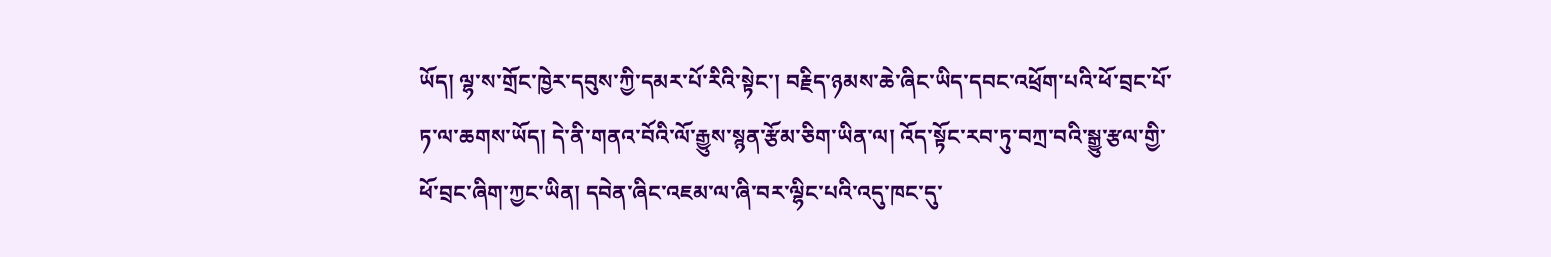ཡོད། ལྷ་ས་གྲོང་ཁྱེར་དབུས་ཀྱི་དམར་པོ་རིའི་སྟེང་། བརྗིད་ཉམས་ཆེ་ཞིང་ཡིད་དབང་འཕྲོག་པའི་ཕོ་བྲང་པོ་ཏ་ལ་ཆགས་ཡོད། དེ་ནི་གནའ་བོའི་ལོ་རྒྱུས་སྙན་རྩོམ་ཅིག་ཡིན་ལ། འོད་སྟོང་རབ་ཏུ་བཀྲ་བའི་སྒྱུ་རྩལ་གྱི་ཕོ་བྲང་ཞིག་ཀྱང་ཡིན། དབེན་ཞིང་འཇམ་ལ་ཞི་བར་ལྷིང་པའི་འདུ་ཁང་དུ་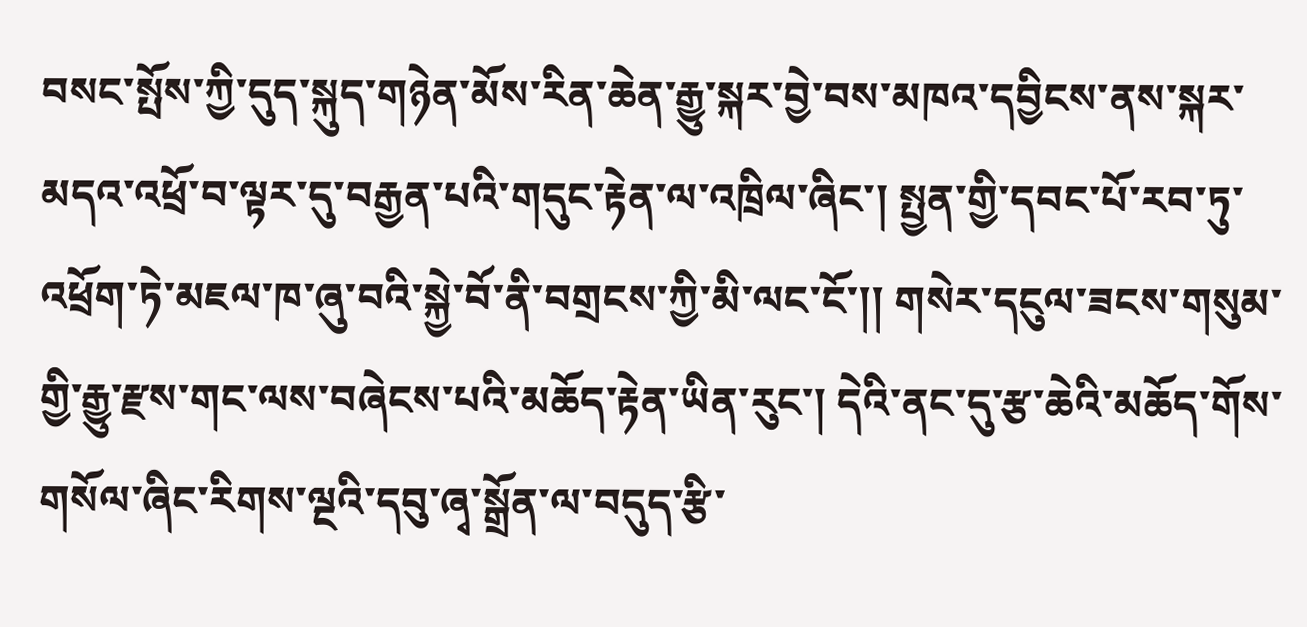བསང་སྤོས་ཀྱི་དུད་སྐུད་གཉེན་མོས་རིན་ཆེན་རྒྱུ་སྐར་བྱེ་བས་མཁའ་དབྱིངས་ནས་སྐར་མདའ་འཕྲོ་བ་ལྟར་དུ་བརྒྱན་པའི་གདུང་རྟེན་ལ་འཁྲིལ་ཞིང་། སྤྱན་གྱི་དབང་པོ་རབ་ཏུ་འཕྲོག་ཏེ་མཇལ་ཁ་ཞུ་བའི་སྐྱེ་བོ་ནི་བགྲངས་ཀྱི་མི་ལང་ངོ་།། གསེར་དངུལ་ཟངས་གསུམ་གྱི་རྒྱུ་རྫས་གང་ལས་བཞེངས་པའི་མཆོད་རྟེན་ཡིན་རུང་། དེའི་ནང་དུ་རྩ་ཆེའི་མཆོད་གོས་གསོལ་ཞིང་རིགས་ལྔའི་དབུ་ཞྭ་སྒྲོན་ལ་བདུད་རྩི་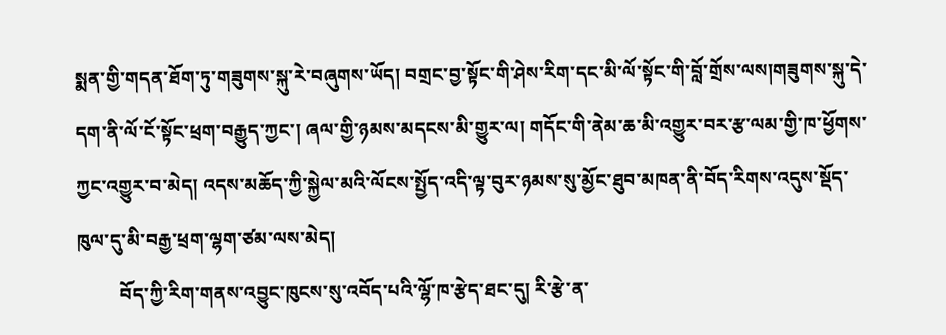སྨན་གྱི་གདན་ཐོག་ཏུ་གཟུགས་སྐུ་རེ་བཞུགས་ཡོད། བགྲང་བྱ་སྟོང་གི་ཤེས་རིག་དང་མི་ལོ་སྟོང་གི་བློ་གྲོས་ལས།གཟུགས་སྐུ་དེ་དག་ནི་ལོ་ངོ་སྟོང་ཕྲག་བརྒྱུད་ཀྱང་། ཞལ་གྱི་ཉམས་མདངས་མི་གྱུར་ལ། གདོང་གི་ནེམ་ཆ་མི་འགྱུར་བར་རྩ་ལམ་གྱི་ཁ་ཕྱོགས་ཀྱང་འགྱུར་བ་མེད། འདས་མཆོད་ཀྱི་སྐྱེལ་མའི་ལོངས་སྤྱོད་འདི་ལྟ་བུར་ཉམས་སུ་མྱོང་ཐུབ་མཁན་ནི་བོད་རིགས་འདུས་སྡོད་ཁུལ་དུ་མི་བརྒྱ་ཕྲག་ལྷག་ཙམ་ལས་མེད།
         བོད་ཀྱི་རིག་གནས་འབྱུང་ཁུངས་སུ་འབོད་པའི་ལྷོ་ཁ་རྩེད་ཐང་དུ། རི་རྩེ་ན་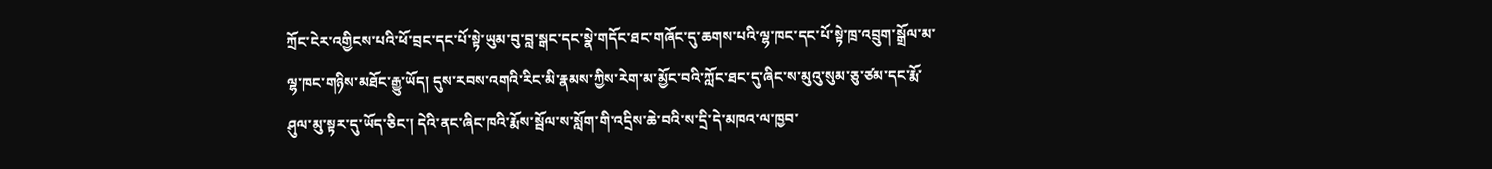ཀྲོང་ངེར་འགྱིངས་པའི་ཕོ་བྲང་དང་པོ་སྟེ་ཡུམ་བུ་བླ་སྒང་དང་སྣེ་གདོང་ཐང་གཞོང་དུ་ཆགས་པའི་ལྷ་ཁང་དང་པོ་སྟེ་ཁྲ་འབྲུག་སྒྲོལ་མ་ལྷ་ཁང་གཉིས་མཐོང་རྒྱུ་ཡོད། དུས་རབས་འགའི་རིང་མི་རྣམས་ཀྱིས་རེག་མ་མྱོང་བའི་ཀློང་ཐང་དུ་ཞིང་ས་མུའུ་སུམ་ཅུ་ཙམ་དང་རྨོ་ཤུལ་མུ་སྟར་དུ་ཡོད་ཅིང་། དེའི་ནང་ཞིང་ཁའི་རྨོས་སྦོལ་ས་སློག་གི་འདྲིས་ཆེ་བའི་ས་དྲི་དེ་མཁའ་ལ་ཁྱབ་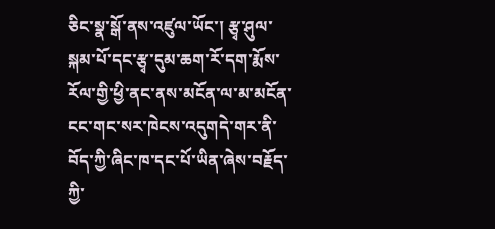ཅིང་སྣ་སྒོ་ནས་འཛུལ་ཡོང་། རྩྭ་ཤུལ་སྐམ་པོ་དང་རྩྭ་དུམ་ཆག་རོ་དག་རྨོས་རོལ་གྱི་ཕྱི་ནང་ནས་མངོན་ལ་མ་མངོན་ངང་གང་སར་ཁེངས་འདུགདེ་གར་ནི་བོད་ཀྱི་ཞིང་ཁ་དང་པོ་ཡིན་ཞེས་བརྗོད་ཀྱི་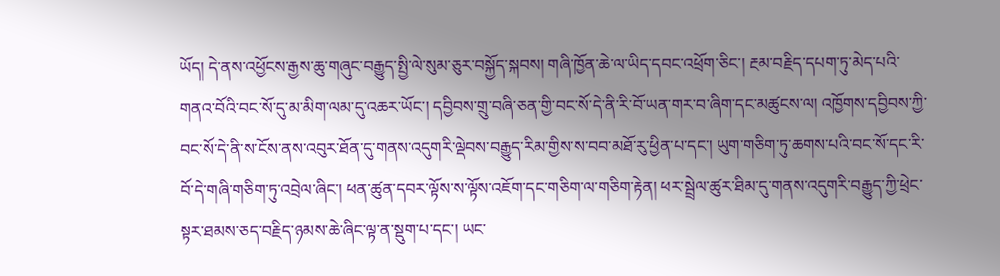ཡོད། དེ་ནས་འཕྱོངས་རྒྱས་ཆུ་གཞུང་བརྒྱུད་སྤྱི་ལེ་སུམ་ཅུར་བསྐྱོད་སྐབས། གཞི་ཁྱོན་ཆེ་ལ་ཡིད་དབང་འཕྲོག་ཅིང་། རྔམ་བརྗིད་དཔག་ཏུ་མེད་པའི་གནའ་བོའི་བང་སོ་དུ་མ་མིག་ལམ་དུ་འཆར་ཡོང་། དབྱིབས་གྲུ་བཞི་ཅན་གྱི་བང་སོ་དེ་ནི་རི་བོ་ཡན་གར་བ་ཞིག་དང་མཚུངས་ལ། འཁྱོགས་དབྱིབས་ཀྱི་བང་སོ་དེ་ནི་ས་ངོས་ནས་འབུར་ཐོན་དུ་གནས་འདུགརི་ལྡེབས་བརྒྱུད་རིམ་གྱིས་ས་བབ་མཐོ་རུ་ཕྱིན་པ་དང་། ཡུག་གཅིག་ཏུ་ཆགས་པའི་བང་སོ་དང་རི་བོ་དེ་གཞི་གཅིག་ཏུ་འབྲེལ་ཞིང་། ཕན་ཚུན་དབར་ལྟོས་ས་ལྟོས་འཇོག་དང་གཅིག་ལ་གཅིག་རྟེན། ཕར་སྦྲེལ་ཚུར་ཐིམ་དུ་གནས་འདུགརི་བརྒྱུད་ཀྱི་ཕྲེང་སྟར་ཐམས་ཅད་བརྗིད་ཉམས་ཆེ་ཞིང་ལྟ་ན་སྡུག་པ་དང་། ཡང་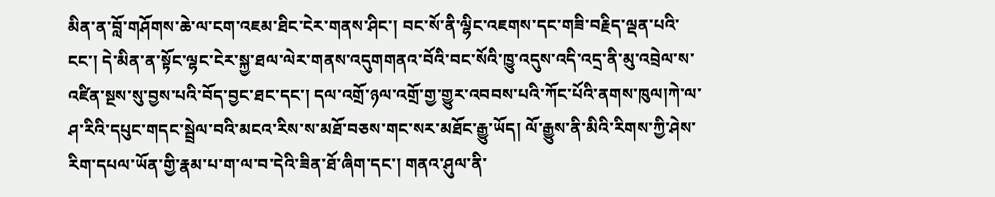མིན་ན་བློ་གཤོགས་ཆེ་ལ་ངག་འཇམ་ཐིང་ངེར་གནས་ཤིང་། བང་སོ་ནི་ལྷིང་འཇགས་དང་གཟི་བརྗིད་ལྡན་པའི་ངང་། དེ་མིན་ན་སྟོང་ལྷང་ངེར་སྐྱ་ཐལ་ལེར་གནས་འདུགགནའ་བོའི་བང་སོའི་ཁྱུ་འདུས་འདི་འདྲ་ནི་མུ་འབྲེལ་ས་འཛིན་སྔས་སུ་བྱས་པའི་བོད་བྱང་ཐང་དང་། དལ་འགྲོ་ཉལ་འགྲོ་གྱ་གྱུར་འབབས་པའི་ཀོང་པོའི་ནགས་ཁུལ།ཀེ་ལ་ཤ་རིའི་དཔུང་གདང་སྦྲེལ་བའི་མངའ་རིས་ས་མཐོ་བཅས་གང་སར་མཐོང་རྒྱུ་ཡོད། ལོ་རྒྱུས་ནི་མིའི་རིགས་ཀྱི་ཤེས་རིག་དཔལ་ཡོན་གྱི་རྣམ་པ་ག་ལ་བ་དེའི་ཟིན་ཐོ་ཞིག་དང་། གནའ་ཤུལ་ནི་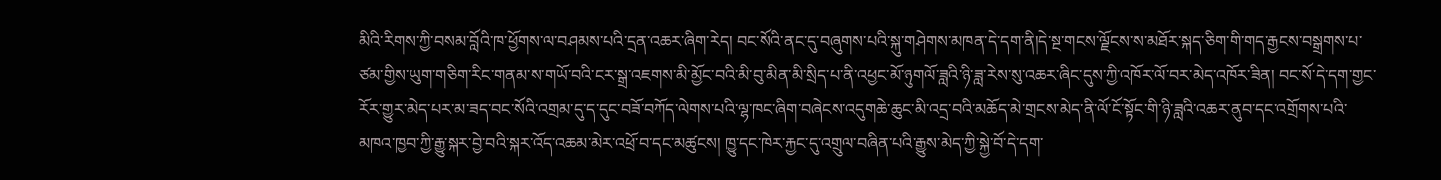མིའི་རིགས་ཀྱི་བསམ་བློའི་ཁ་ཕྱོགས་ལ་བཤམས་པའི་དྲན་འཆར་ཞིག་རེད། བང་སོའི་ནང་དུ་བཞུགས་པའི་སྐུ་གཤེགས་མཁན་དེ་དག་ནི།དེ་སྔ་གངས་ལྗོངས་ས་མཐོར་སྐད་ཅིག་གི་གད་རྒྱངས་བསྒྲགས་པ་ཙམ་གྱིས་ཡུག་གཅིག་རིང་གནམ་ས་གཡོ་བའི་ངར་སྒྲ་འཇགས་མི་མྱོང་བའི་མི་བུ་མིན་མི་སྲིད་པ་ནི་འཕྱང་མོ་ཉུགལོ་ཟླའི་ཉི་ཟླ་རེས་སུ་འཆར་ཞིང་དུས་ཀྱི་འཁོར་ལོ་བར་མེད་འཁོར་ཟིན། བང་སོ་དེ་དག་གྱང་རོར་གྱུར་མེད་པར་མ་ཟད་བང་སོའི་འགྲམ་དུ་ད་དུང་བཟོ་བཀོད་ལེགས་པའི་ལྷ་ཁང་ཞིག་བཞེངས་འདུགཆེ་ཆུང་མི་འདྲ་བའི་མཆོད་མེ་གྲངས་མེད་ནི་ལོ་ངོ་སྟོང་གི་ཉི་ཟླའི་འཆར་ནུབ་དང་འགྲོགས་པའི་མཁའ་ཁྱབ་ཀྱི་རྒྱུ་སྐར་བྱེ་བའི་སྐར་འོད་འཆམ་མེར་འཕྲོ་བ་དང་མཚུངས། ཁྱུ་དང་ཁེར་རྐྱང་དུ་འགྲུལ་བཞིན་པའི་རྒྱུས་མེད་ཀྱི་སྐྱེ་བོ་དེ་དག་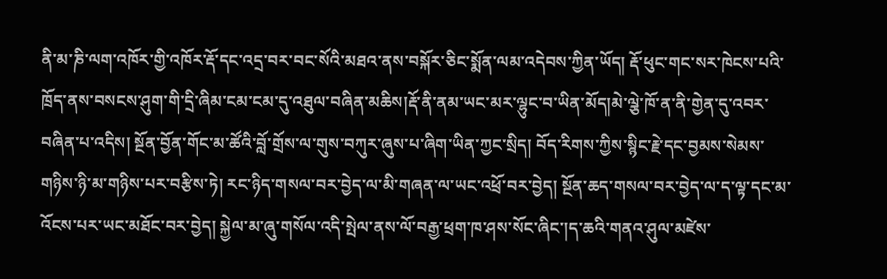ནི་མ་ཎི་ལག་འཁོར་གྱི་འཁོར་རྡོ་དང་འདྲ་བར་བང་སོའི་མཐའ་ནས་བསྐོར་ཅིང་སྨོན་ལམ་འདེབས་ཀྱིན་ཡོད། རྡོ་ཕུང་གང་སར་ཁེངས་པའི་ཁྲོད་ནས་བསངས་ཤུག་གི་དྲི་ཞིམ་ངམ་ངམ་དུ་འཐུལ་བཞིན་མཆིས།རྡོ་ནི་ནམ་ཡང་མར་ལྷུང་བ་ཡིན་མོད།མེ་ལྕེ་ཁོ་ན་ནི་གྱེན་དུ་འབར་བཞིན་པ་འདིས། སྔོན་བྱོན་གོང་མ་ཚོའི་བློ་གྲོས་ལ་གུས་བཀུར་ཞུས་པ་ཞིག་ཡིན་ཀྱང་སྲིད། བོད་རིགས་ཀྱིས་སྙིང་རྗེ་དང་བྱམས་སེམས་གཉིས་ཉི་མ་གཉིས་པར་བརྩིས་ཏེ། རང་ཉིད་གསལ་བར་བྱེད་ལ་མི་གཞན་ལ་ཡང་འཕྲོ་བར་བྱེད། སྔོན་ཆད་གསལ་བར་བྱེད་ལ་ད་ལྟ་དང་མ་འོངས་པར་ཡང་མཐོང་བར་བྱེད། སྐྱེལ་མ་ཞུ་གསོལ་འདི་སྤེལ་ནས་ལོ་བརྒྱ་ཕྲག་ཁ་ཤས་སོང་ཞིང་།ད་ཆའི་གནའ་ཤུལ་མཛེས་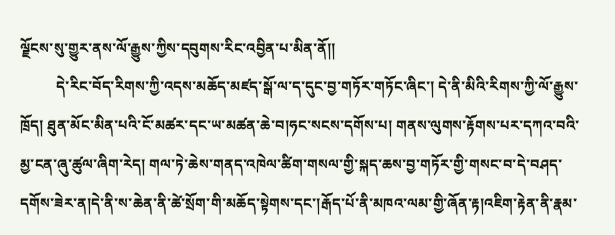ལྗོངས་སུ་གྱུར་ནས་ལོ་རྒྱུས་ཀྱིས་དབུགས་རིང་འབྱིན་པ་མིན་ནོ།།
          དེ་རིང་བོད་རིགས་ཀྱི་འདས་མཆོད་མཛད་སྒོ་ལ་ད་དུང་བྱ་གཏོར་གཏོང་ཞིང་། དེ་ནི་མིའི་རིགས་ཀྱི་ལོ་རྒྱུས་ཁྲོད། ཐུན་མོང་མིན་པའི་ངོ་མཚར་དང་ཡ་མཚན་ཆེ་བ།ཧང་སངས་དགོས་པ། གནས་ལུགས་རྟོགས་པར་དཀའ་བའི་མྱ་ངན་ཞུ་ཚུལ་ཞིག་རེད། གལ་ཏེ་ཆེས་གནད་འཁེལ་ཚིག་གསལ་གྱི་སྐད་ཆས་བྱ་གཏོར་གྱི་གསང་བ་དེ་བཤད་དགོས་ཟེར་ན།དེ་ནི་ས་ཆེན་ནི་ཚེ་སྲོག་གི་མཆོད་སྟེགས་དང་།རྒོད་པོ་ནི་མཁའ་ལམ་གྱི་ཞོན་རྟ།འཇིག་རྟེན་ནི་རྣམ་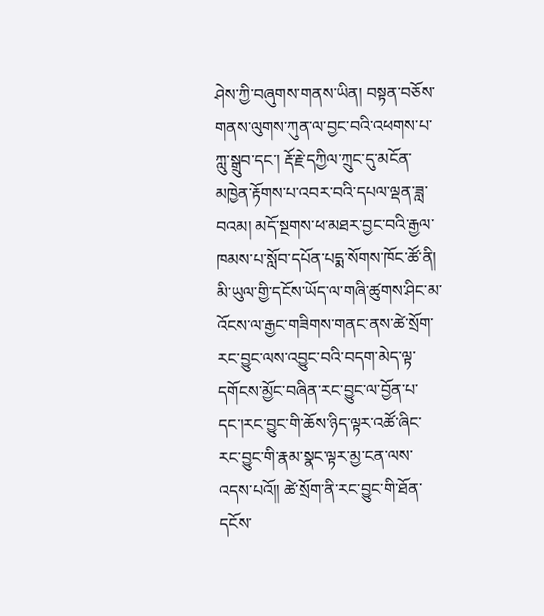ཤེས་ཀྱི་བཞུགས་གནས་ཡིན། བསྟན་བཅོས་གནས་ལུགས་ཀུན་ལ་བྱང་བའི་འཕགས་པ་ཀླུ་སྒྲུབ་དང་། རྡོ་རྗེ་དཀྱིལ་ཀྲུང་དུ་མངོན་མཁྱེན་རྟོགས་པ་འབར་བའི་དཔལ་ལྡན་ཟླ་བའམ། མདོ་སྔགས་ཕ་མཐར་བྱང་བའི་རྒྱལ་ཁམས་པ་སློབ་དཔོན་པདྨ་སོགས་ཁོང་ཚོ་ནི། མི་ཡུལ་གྱི་དངོས་ཡོད་ལ་གཞི་ཚུགས་ཤིང་མ་འོངས་ལ་རྒྱང་གཟིགས་གནང་ནས་ཚེ་སྲོག་རང་བྱུང་ལས་འབྱུང་བའི་བདག་མེད་ལྟ་དགོངས་མྱོང་བཞིན་རང་བྱུང་ལ་བྱོན་པ་དང་།རང་བྱུང་གི་ཆོས་ཉིད་ལྟར་འཚོ་ཞིང་རང་བྱུང་གི་རྣམ་སྣང་ལྟར་མྱ་ངན་ལས་འདས་པའོ།། ཚེ་སྲོག་ནི་རང་བྱུང་གི་ཐོན་དངོས་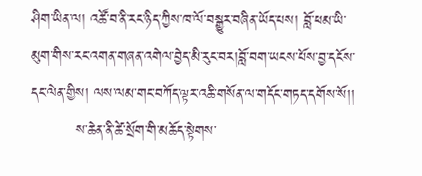ཤིག་ཡིན་ལ། འཚོ་བ་ནི་རང་ཉིད་ཀྱིས་ཁ་ལོ་བསྒྱུར་བཞིན་ཡོད་པས། བློ་ཕམ་ཡི་མུག་གིས་རང་འགན་གཞན་འགེལ་བྱེད་མི་རུང་བར།བློ་བག་ཡངས་པོས་བྱ་དངོས་དང་ལེན་གྱིས། ལས་ལམ་གང་བཀོད་ལྟར་འཆི་གསོན་ལ་གདོང་གཏད་དགོས་སོ།།
         ས་ཆེན་ནི་ཚེ་སྲོག་གི་མཆོད་སྟེགས་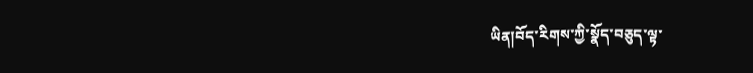ཡིན།བོད་རིགས་ཀྱི་སྣོད་བཅུད་ལྟ་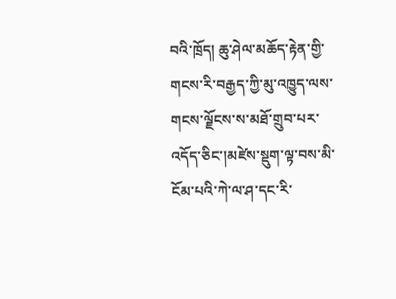བའི་ཁྲོད། ཆུ་ཤེལ་མཆོད་རྟེན་གྱི་གངས་རི་བརྒྱད་ཀྱི་མུ་འཁྱུད་ལས་གངས་ལྗོངས་ས་མཐོ་གྲུབ་པར་འདོད་ཅིང་།མཛེས་སྡུག་ལྟ་བས་མི་ངོམ་པའི་ཀེ་ལ་ཤ་དང་རི་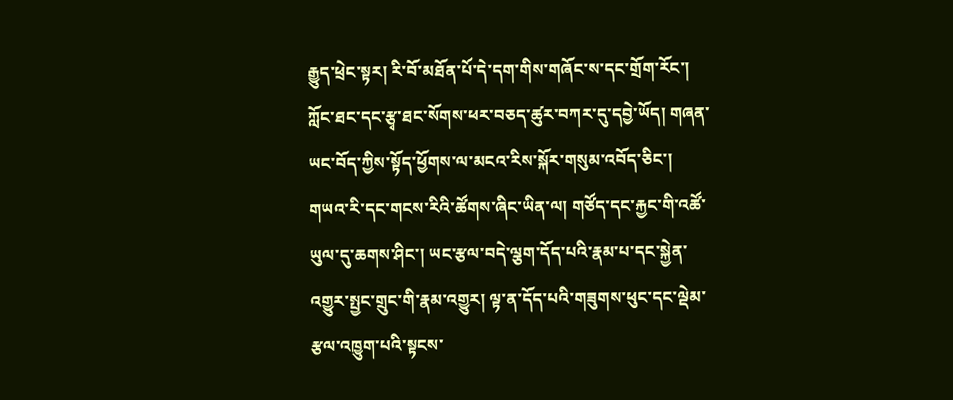རྒྱུད་ཕྲེང་སྟར། རི་བོ་མཐོན་པོ་དེ་དག་གིས་གཞོང་ས་དང་གྲོག་རོང་། ཀློང་ཐང་དང་རྩྭ་ཐང་སོགས་ཕར་བཅད་ཚུར་བཀར་དུ་དབྱེ་ཡོད། གཞན་ཡང་བོད་ཀྱིས་སྟོད་ཕྱོགས་ལ་མངའ་རིས་སྐོར་གསུམ་འབོད་ཅིང་། གཡའ་རི་དང་གངས་རིའི་ཚོགས་ཞིང་ཡིན་ལ། གཙོད་དང་རྐྱང་གི་འཚོ་ཡུལ་དུ་ཆགས་ཤིང་། ཡང་རྩལ་བདེ་ལྕག་དོད་པའི་རྣམ་པ་དང་སྐྱེན་འགྱུར་སྤྱང་གྲུང་གི་རྣམ་འགྱུར། ལྟ་ན་དོད་པའི་གཟུགས་ཕུང་དང་ལྡེམ་རྩལ་འཁྱུག་པའི་སྟངས་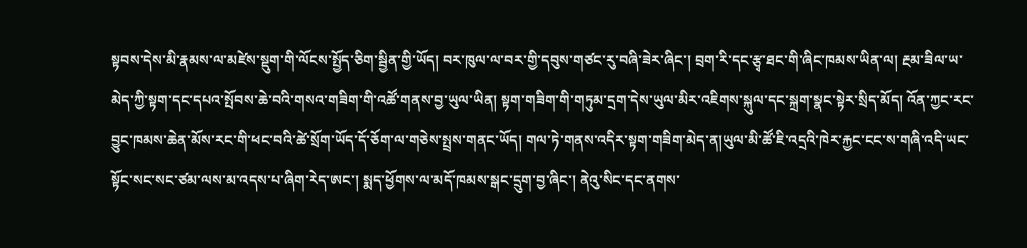སྟབས་དེས་མི་རྣམས་ལ་མཛེས་སྡུག་གི་ལོངས་སྤྱོད་ཅིག་སྦྱིན་གྱི་ཡོད། བར་ཁུལ་ལ་བར་གྱི་དབུས་གཙང་རུ་བཞི་ཟེར་ཞིང་། བྲག་རི་དང་རྩྭ་ཐང་གི་ཞིང་ཁམས་ཡིན་ལ། རྔམ་ཟིལ་ཡ་མེད་ཀྱི་སྟག་དང་དཔའ་སྤོབས་ཆེ་བའི་གསའ་གཟིག་གི་འཚོ་གནས་བྱ་ཡུལ་ཡིན། སྟག་གཟིག་གི་གཏུམ་དྲག་དེས་ཡུལ་མིར་འཇིགས་སྐུལ་དང་སྐྲག་སྣང་སྟེར་སྲིད་མོད། འོན་ཀྱང་རང་བྱུང་ཁམས་ཆེན་མོས་རང་གི་ཕང་བའི་ཚེ་སྲོག་ཡོད་དོ་ཅོག་ལ་གཅེས་སྤྲས་གནང་ཡོད། གལ་ཏེ་གནས་འདིར་སྟག་གཟིག་མེད་ན།ཡུལ་མི་ཚོ་ཇི་འདྲའི་ཁེར་རྐྱང་ངང་ས་གཞི་འདི་ཡང་སྟོང་སང་སང་ཙམ་ལས་མ་འདས་པ་ཞིག་རེད་ཨང་། སྨད་ཕྱོགས་ལ་མདོ་ཁམས་སྒང་དྲུག་བྱ་ཞིང་། ནེའུ་སིང་དང་ནགས་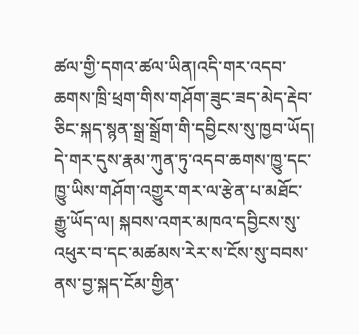ཚལ་གྱི་དགའ་ཚལ་ཡིན།འདི་གར་འདབ་ཆགས་ཁྲི་ཕྲག་གིས་གཤོག་ཟུང་ཟད་མེད་རྡེབ་ཅིང་སྐད་སྙན་སྒྲ་སྒྲོག་གི་དབྱིངས་སུ་ཁྱབ་ཡོད། དེ་གར་དུས་རྣམ་ཀུན་ཏུ་འདབ་ཆགས་ཁྱུ་དང་ཁྱུ་ཡིས་གཤོག་འགྱུར་གར་ལ་རྩེན་པ་མཐོང་རྒྱུ་ཡོད་ལ། སྐབས་འགར་མཁའ་དབྱིངས་སུ་འཕུར་བ་དང་མཚམས་རེར་ས་ངོས་སུ་བབས་ནས་བྱ་སྐད་ངོམ་གྱིན་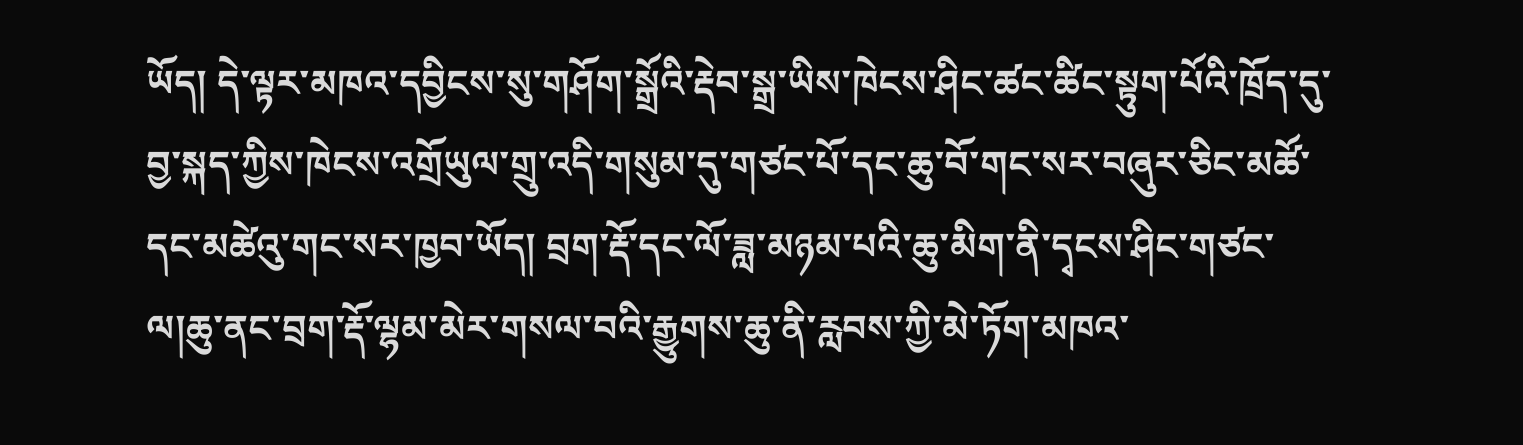ཡོད། དེ་ལྟར་མཁའ་དབྱིངས་སུ་གཤོག་སྒྲོའི་རྡེབ་སྒྲ་ཡིས་ཁེངས་ཤིང་ཚང་ཚིང་སྟུག་པོའི་ཁྲོད་དུ་བྱ་སྐད་ཀྱིས་ཁེངས་འགྲོཡུལ་གྲུ་འདི་གསུམ་དུ་གཙང་པོ་དང་ཆུ་བོ་གང་སར་བཞུར་ཅིང་མཚོ་དང་མཚེའུ་གང་སར་ཁྱབ་ཡོད། བྲག་རྡོ་དང་ལོ་ཟླ་མཉམ་པའི་ཆུ་མིག་ནི་དྭངས་ཤིང་གཙང་ལ།ཆུ་ནང་བྲག་རྡོ་ལྷམ་མེར་གསལ་བའི་རྒྱུགས་ཆུ་ནི་རླབས་ཀྱི་མེ་ཏོག་མཁའ་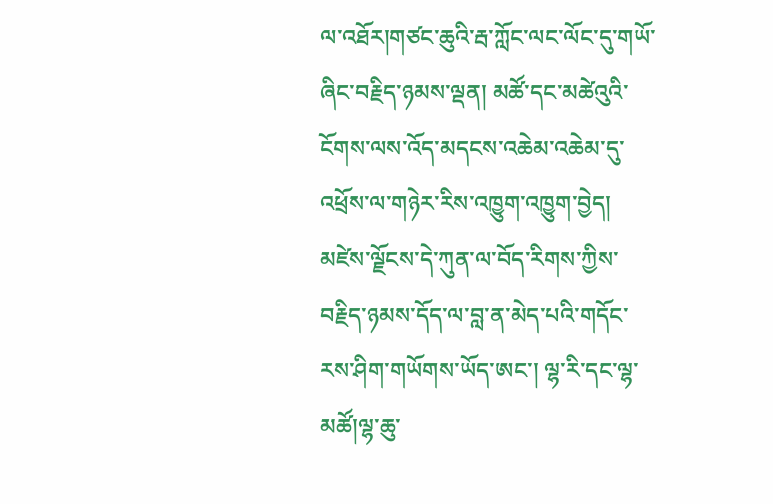ལ་འཐོར།གཙང་ཆུའི་རྦ་ཀློང་ལང་ལོང་དུ་གཡོ་ཞིང་བརྗིད་ཉམས་ལྡན། མཚོ་དང་མཚེའུའི་ངོགས་ལས་འོད་མདངས་འཆེམ་འཆེམ་དུ་འཕྲོས་ལ་གཉེར་རིས་འཁྱུག་འཁྱུག་བྱེད། མཛེས་ལྗོངས་དེ་ཀུན་ལ་བོད་རིགས་ཀྱིས་བརྗིད་ཉམས་དོད་ལ་བླ་ན་མེད་པའི་གདོང་རས་ཤིག་གཡོགས་ཡོད་ཨང་། ལྷ་རི་དང་ལྷ་མཚོ།ལྷ་ཆུ་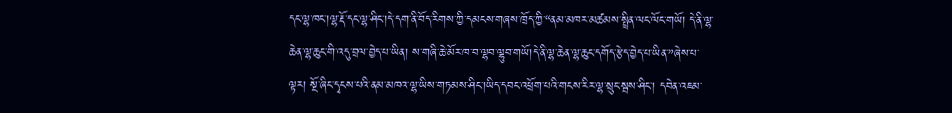དང་ལྷ་ཁང་།ལྷ་རྡོ་དང་ལྷ་ཤིང་།དེ་དག་ནི་བོད་རིགས་ཀྱི་དམངས་གཞས་ཁྲོད་ཀྱི་“ནམ་མཁར་མཚམས་སྤྲིན་ལང་ལོང་གཡོ། དེ་ནི་ལྷ་ཆེན་ལྷ་ཆུང་གི་འདུ་བྲལ་བྱེད་པ་ཡིན། ས་གཞི་ཆེ་མོར་ཁ་བ་ལྷབ་ལྷུབ་གཡོ།དེ་ནི་ལྷ་ཆེན་ལྷ་ཆུང་དགོད་རྩེད་བྱེད་པ་ཡིན་”ཞེས་པ་ལྟར། སྔོ་ཞིང་དྭངས་པའི་ནམ་མཁའ་ལྷ་ཡིས་གཏམས་ཤིང་།ཡིད་དབང་འཕྲོག་པའི་གངས་རིར་ལྷ་སྲུང་སྦས་ཤིང་། དབེན་འཇམ་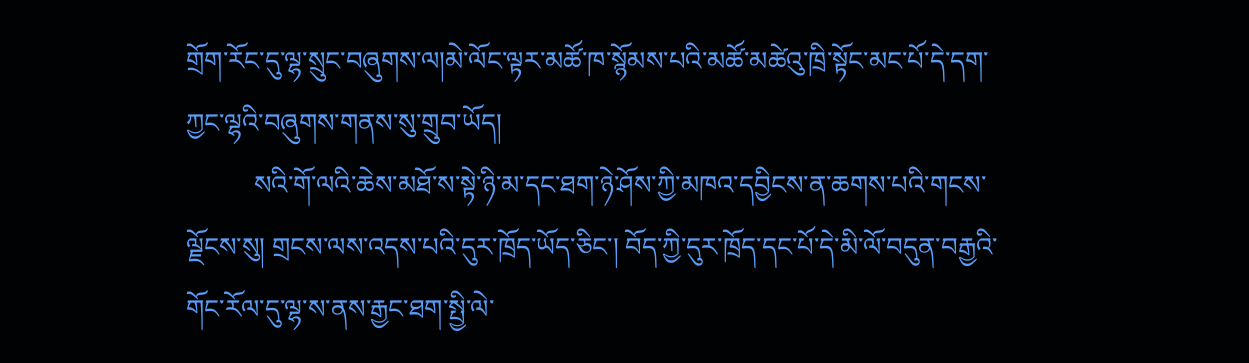གྲོག་རོང་དུ་ལྷ་སྲུང་བཞུགས་ལ།མེ་ལོང་ལྟར་མཚོ་ཁ་སྙོམས་པའི་མཚོ་མཚེའུ་ཁྲི་སྟོང་མང་པོ་དེ་དག་ཀྱང་ལྷའི་བཞུགས་གནས་སུ་གྲུབ་ཡོད།
          སའི་གོ་ལའི་ཆེས་མཐོ་ས་སྟེ་ཉི་མ་དང་ཐག་ཉེ་ཤོས་ཀྱི་མཁའ་དབྱིངས་ན་ཆགས་པའི་གངས་ལྗོངས་སུ། གྲངས་ལས་འདས་པའི་དུར་ཁྲོད་ཡོད་ཅིང་། བོད་ཀྱི་དུར་ཁྲོད་དང་པོ་དེ་མི་ལོ་བདུན་བརྒྱའི་གོང་རོལ་དུ་ལྷ་ས་ནས་རྒྱང་ཐག་སྤྱི་ལེ་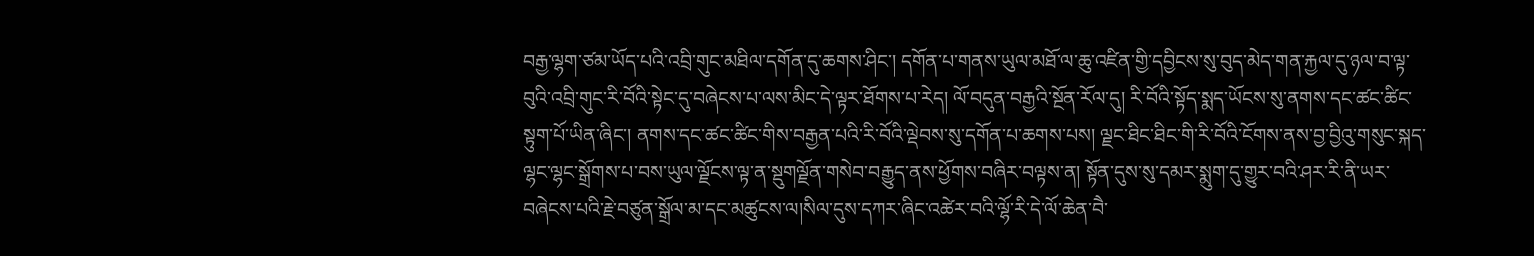བརྒྱ་ལྷག་ཙམ་ཡོད་པའི་འབྲི་གུང་མཐིལ་དགོན་དུ་ཆགས་ཤིང་། དགོན་པ་གནས་ཡུལ་མཐོ་ལ་ཆུ་འཛིན་གྱི་དབྱིངས་སུ་བུད་མེད་གན་རྐྱལ་དུ་ཉལ་བ་ལྟ་བུའི་འབྲི་གུང་རི་བོའི་སྟེང་དུ་བཞེངས་པ་ལས་མིང་དེ་ལྟར་ཐོགས་པ་རེད། ལོ་བདུན་བརྒྱའི་སྔོན་རོལ་དུ། རི་བོའི་སྟོད་སྨད་ཡོངས་སུ་ནགས་དང་ཚང་ཚིང་སྟུག་པོ་ཡིན་ཞིང་། ནགས་དང་ཚང་ཚིང་གིས་བརྒྱན་པའི་རི་བོའི་ལྡེབས་སུ་དགོན་པ་ཆགས་པས། ལྗང་ཐིང་ཐིང་གི་རི་བོའི་ངོགས་ནས་བྱ་བྱིའུ་གསུང་སྐད་ལྷང་ལྷང་སྒྲོགས་པ་བས་ཡུལ་ལྗོངས་ལྟ་ན་སྡུགལྗོན་གསེབ་བརྒྱུད་ནས་ཕྱོགས་བཞིར་བལྟས་ན། སྟོན་དུས་སུ་དམར་སྨུག་དུ་གྱུར་བའི་ཤར་རི་ནི་ཡར་བཞེངས་པའི་རྗེ་བཙུན་སྒྲོལ་མ་དང་མཚུངས་ལ།སིལ་དུས་དཀར་ཞིང་འཚེར་བའི་ལྷོ་རི་དེ་ལོ་ཆེན་བཻ་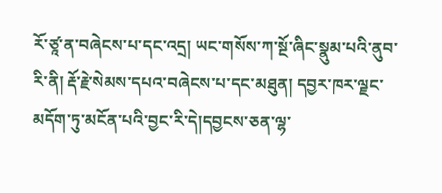རོ་ཙཱ་ན་བཞེངས་པ་དང་འདྲ། ཡང་གསོས་ཀ་སྔོ་ཞིང་སྣུམ་པའི་ནུབ་རི་ནི། རྡོ་རྗེ་སེམས་དཔའ་བཞེངས་པ་དང་མཐུན། དབྱར་ཁར་ལྗང་མདོག་ཏུ་མངོན་པའི་བྱང་རི་དེ།དབྱངས་ཅན་ལྷ་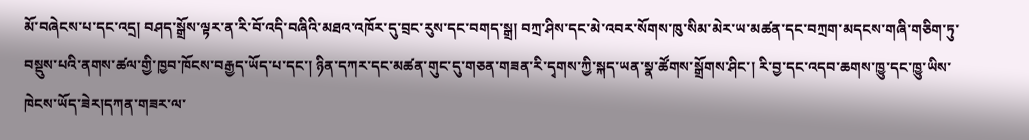མོ་བཞེངས་པ་དང་འདྲ། བཤད་སྒྲོས་ལྟར་ན་རི་བོ་འདི་བཞིའི་མཐའ་འཁོར་དུ་བྲང་རུས་དང་བགད་སྒྲ། བཀྲ་ཤིས་དང་མེ་འབར་སོགས་ཁུ་སིམ་མེར་ཡ་མཚན་དང་བཀྲག་མདངས་གཞི་གཅིག་ཏུ་བསྡུས་པའི་ནགས་ཚལ་གྱི་ཁྱབ་ཁོངས་བརྒྱད་ཡོད་པ་དང་། ཉིན་དཀར་དང་མཚན་གུང་དུ་གཅན་གཟན་རི་དྭགས་ཀྱི་སྐད་ཡན་སྣ་ཚོགས་སྒྲོགས་ཤིང་། རི་བྱ་དང་འདབ་ཆགས་ཁྱུ་དང་ཁྱུ་ཡིས་ཁེངས་ཡོད་ཟེར།དཀན་གཟར་ལ་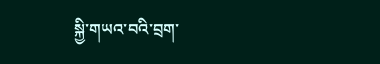སྐྱི་གཡའ་བའི་བྲག་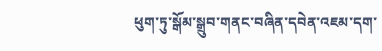ཕུག་ཏུ་སྒོམ་སྒྲུབ་གནང་བཞིན་དབེན་འཇམ་དག་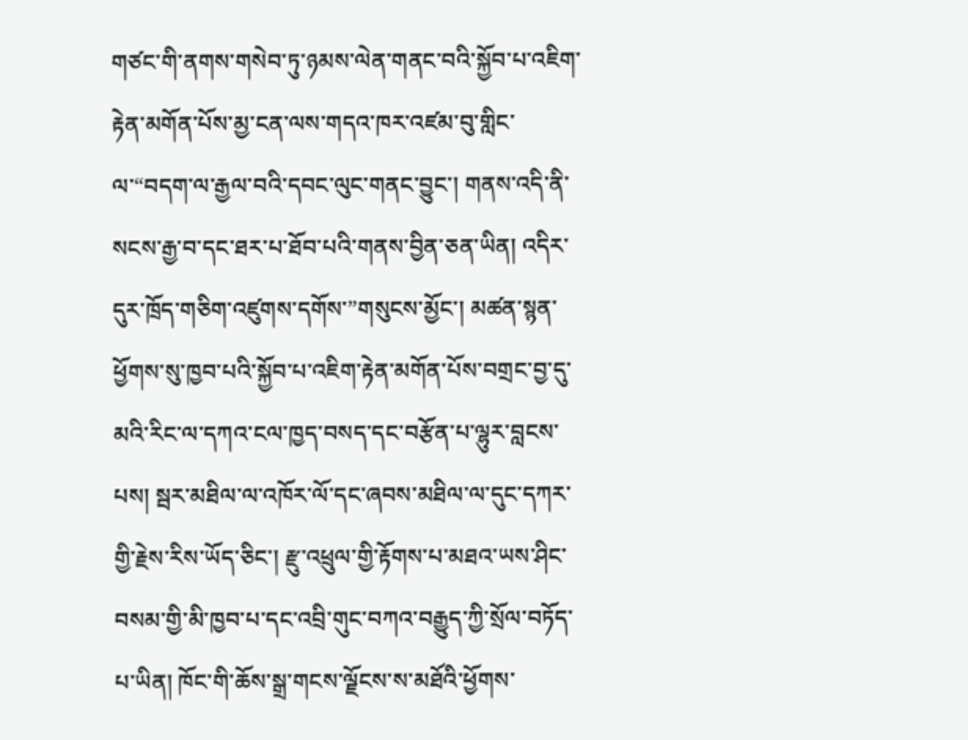གཙང་གི་ནགས་གསེབ་ཏུ་ཉམས་ལེན་གནང་བའི་སྐྱོབ་པ་འཇིག་རྟེན་མགོན་པོས་མྱ་ངན་ལས་གདའ་ཁར་འཛམ་བུ་གླིང་ལ་“བདག་ལ་རྒྱལ་བའི་དབང་ལུང་གནང་བྱུང་། གནས་འདི་ནི་སངས་རྒྱ་བ་དང་ཐར་པ་ཐོབ་པའི་གནས་བྱིན་ཅན་ཡིན། འདིར་དུར་ཁྲོད་གཅིག་འཛུགས་དགོས་”གསུངས་མྱོང་། མཚན་སྙན་ཕྱོགས་སུ་ཁྱབ་པའི་སྐྱོབ་པ་འཇིག་རྟེན་མགོན་པོས་བགྲང་བྱ་དུ་མའི་རིང་ལ་དཀའ་ངལ་ཁྱད་བསད་དང་བརྩོན་པ་ལྷུར་བླངས་པས། སྦར་མཐིལ་ལ་འཁོར་ལོ་དང་ཞབས་མཐིལ་ལ་དུང་དཀར་གྱི་རྗེས་རིས་ཡོད་ཅིང་། རྫུ་འཕྲུལ་གྱི་རྟོགས་པ་མཐའ་ཡས་ཤིང་བསམ་གྱི་མི་ཁྱབ་པ་དང་འབྲི་གུང་བཀའ་བརྒྱུད་ཀྱི་སྲོལ་བཏོད་པ་ཡིན། ཁོང་གི་ཆོས་སྒྲ་གངས་ལྗོངས་ས་མཐོའི་ཕྱོགས་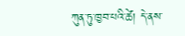ཀུན་ཏུ་ཁྱབ་པའི་ཚེ། དེ་ནས་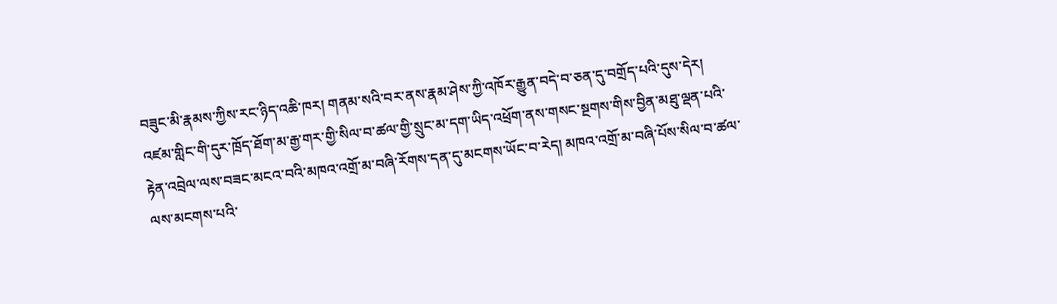བཟུང་མི་རྣམས་ཀྱིས་རང་ཉིད་འཆི་ཁར། གནམ་སའི་བར་ནས་རྣམ་ཤེས་ཀྱི་འཁོར་རྒྱུན་བདེ་བ་ཅན་དུ་བགྲོད་པའི་དུས་དེར། འཛམ་གླིང་གི་དུར་ཁྲོད་ཐོག་མ་རྒྱ་གར་གྱི་སིལ་བ་ཚལ་གྱི་སྲུང་མ་དག་ཡིད་འཕྲོག་ནས་གསང་སྔགས་གིས་བྱིན་མཐུ་ལྡན་པའི་རྟེན་འབྲེལ་ལས་བཟང་མངའ་བའི་མཁའ་འགྲོ་མ་བཞི་རོགས་དན་དུ་མངགས་ཡོང་བ་རེད། མཁའ་འགྲོ་མ་བཞི་པོས་སིལ་བ་ཚལ་ལས་མངགས་པའི་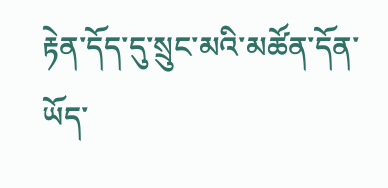རྟེན་དོད་དུ་སྲུང་མའི་མཚོན་དོན་ཡོད་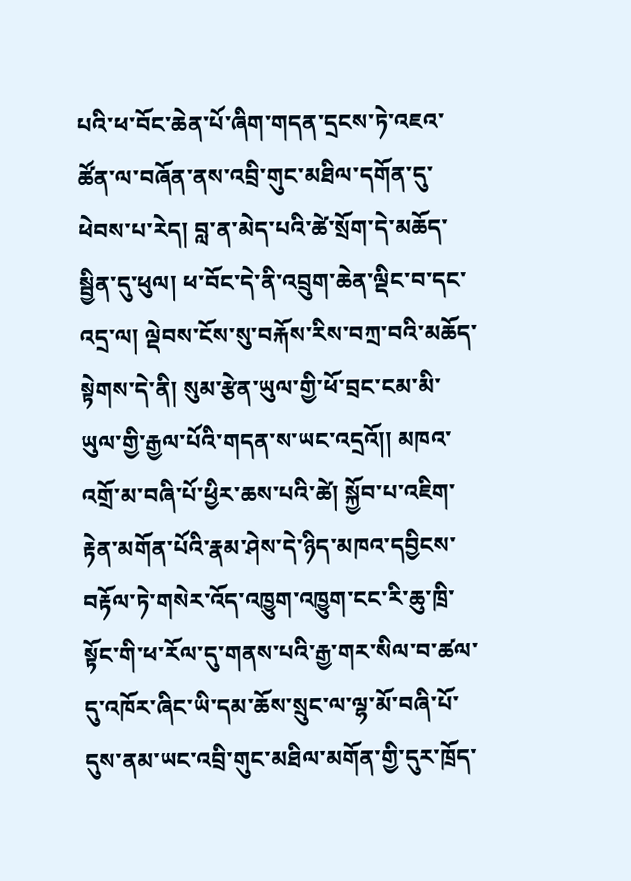པའི་ཕ་བོང་ཆེན་པོ་ཞིག་གདན་དྲངས་ཏེ་འཇའ་ཚོན་ལ་བཞོན་ནས་འབྲི་གུང་མཐིལ་དགོན་དུ་ཕེབས་པ་རེད། བླ་ན་མེད་པའི་ཚེ་སྲོག་དེ་མཆོད་སྦྱིན་དུ་ཕུལ། ཕ་བོང་དེ་ནི་འབྲུག་ཆེན་ལྡིང་བ་དང་འདྲ་ལ། ལྡེབས་ངོས་སུ་བརྐོས་རིས་བཀྲ་བའི་མཆོད་སྟེགས་དེ་ནི། སུམ་རྩེན་ཡུལ་གྱི་ཕོ་བྲང་ངམ་མི་ཡུལ་གྱི་རྒྱལ་པོའི་གདན་ས་ཡང་འདྲའོ།། མཁའ་འགྲོ་མ་བཞི་པོ་ཕྱིར་ཆས་པའི་ཚེ། སྐྱོབ་པ་འཇིག་རྟེན་མགོན་པོའི་རྣམ་ཤེས་དེ་ཉིད་མཁའ་དབྱིངས་བརྟོལ་ཏེ་གསེར་འོད་འཁྱུག་འཁྱུག་ངང་རི་ཆུ་ཁྲི་སྟོང་གི་ཕ་རོལ་དུ་གནས་པའི་རྒྱ་གར་སིལ་བ་ཚལ་དུ་འཁོར་ཞིང་ཡི་དམ་ཆོས་སྲུང་ལ་ལྷ་མོ་བཞི་པོ་དུས་ནམ་ཡང་འབྲི་གུང་མཐིལ་མགོན་གྱི་དུར་ཁྲོད་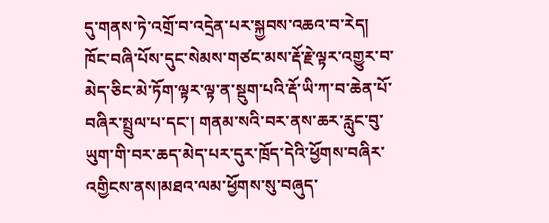དུ་གནས་ཏེ་འགྲོ་བ་འདྲེན་པར་སྐྱབས་འཆའ་བ་རེད། ཁོང་བཞི་པོས་དུང་སེམས་གཙང་མས་རྡོ་རྗེ་ལྟར་འགྱུར་བ་མེད་ཅིང་མེ་ཏོག་ལྟར་ལྟ་ན་སྡུག་པའི་རྡོ་ཡི་ཀ་བ་ཆེན་པོ་བཞིར་སྤྲུལ་པ་དང་། གནམ་སའི་བར་ནས་ཆར་རླུང་བུ་ཡུག་གི་བར་ཆད་མེད་པར་དུར་ཁྲོད་དེའི་ཕྱོགས་བཞིར་འགྱིངས་ནས།མཐའ་ལམ་ཕྱོགས་སུ་བཞུད་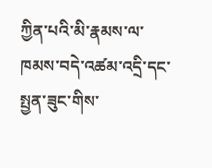ཀྱིན་པའི་མི་རྣམས་ལ་ཁམས་བདེ་འཚམ་འདྲི་དང་སྤྱན་ཟུང་གིས་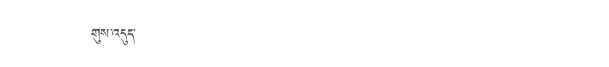གུས་འདུད་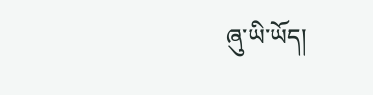ཞུ་ཡི་ཡོད།